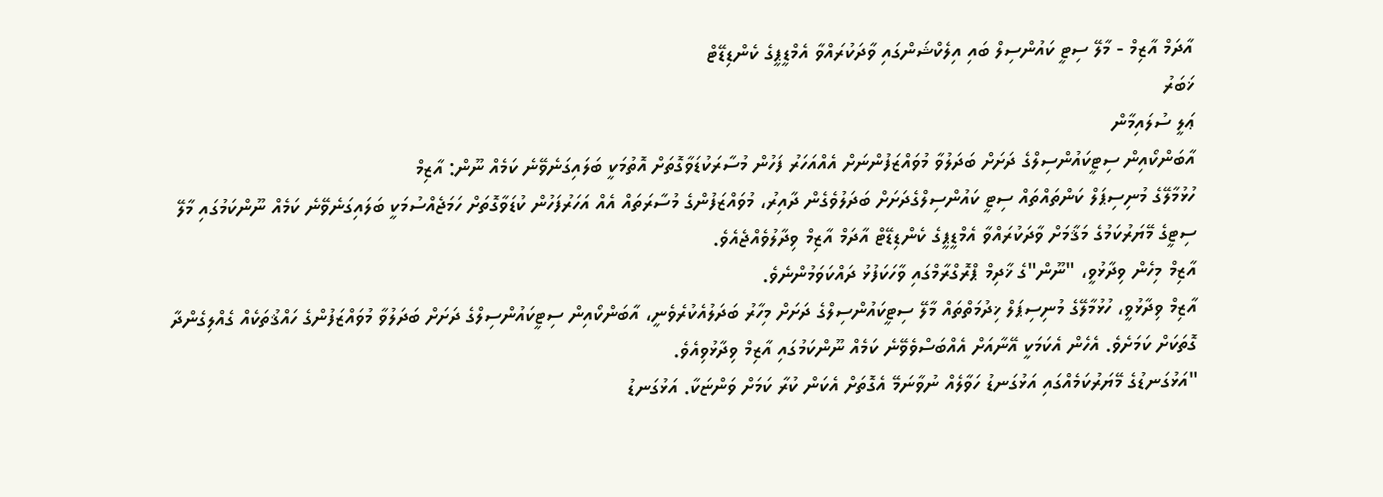އާދަމް އާޒިމް - މާލޭ ސިޓީ ކައުންސިލް ބައި އިލެކްޝަންގައި ވާދަކުރައްވާ އެމްޑީޕީގެ ކެންޑިޑޭޓް
ޚަބަރު
ޢަލީ ސުލައިމާން
އާބަންކޯއިން ސިޓީކައުންސިލްގެ ދަށަށް ބަދަލުވާ މުވައްޒަފުންނަށް އެއްއަހަރު ފަހުން މުސާރަކުޑަވާގޮތަށް އޮތުމަކީ ބަލައިގަނެވޭނެ ކަމެއް ނޫން: އާޒިމް
ހުޅުމާލޭގެ މުނިސިޕަލް ކަންތައްތައް ސިޓީ ކައުންސިލްގެދަށަށް ބަދަލުވެގެން ދާއިރު، މުވައްޒަފުންގެ މުސާރަތައް އެއް އަހަރުފަހުން ކުޑަވާގޮތަށް ހަމަޖެއްސުމަކީ ބަލައިގަނެވޭނެ ކަމެއް ނޫންކަމުގައި މާލޭ ސިޓީގެ މޭޔަރުކަމުގެ މަޤާމަށް ވާދަކުރައްވާ އެމްޑީޕީގެ ކެންޑިޑޭޓް އާދަމް އާޒިމް ވިދާލުވެއްޖެއެވެ.
އާޒިމް މިހެން ވިދާޅުވީ، "ނޫން"ގެ ޚާދިމް ޕްރޮގްރާމްގައި ވާހަކަފުޅު ދައްކަވަމުންނެވެ.
އާޒިމް ވިދާޅުވީ، ހުޅުމާލޭގެ މުނިސިޕަލް ޚިދުމަތްތައް މާލޭ ސިޓީކައުންސިލްގެ ދަށަށް މިހާރު ބަދަލުއެކުރެވެނީ، އާބަންކޯއިން ސިޓީކައުންސިލްގެ ދަށަށް ބަދަލުވާ މުވައްޒަފުންގެ ހައްޤުތަކެއް ގެއްލިގެންދާ ގޮތަކަށް ކަމަށެވެ. އެހެން އެކަމަކީ އޭނާއަށް އެއްބަސްވެވޭނެ ކަމެއް ނޫންކަމުގައި އާޒިމް ވިދާޅުވިއެވެ.
"އަޅުގަނޑުގެ މޭޔަރުކަމެއްގައި އަޅުގަނޑު ހަވާލެއް ނުވާނަމޭ އެގޮތަށް އެކަން ކުރާ ކަމަށް ވަންޏަކާ. އަޅުގަނޑު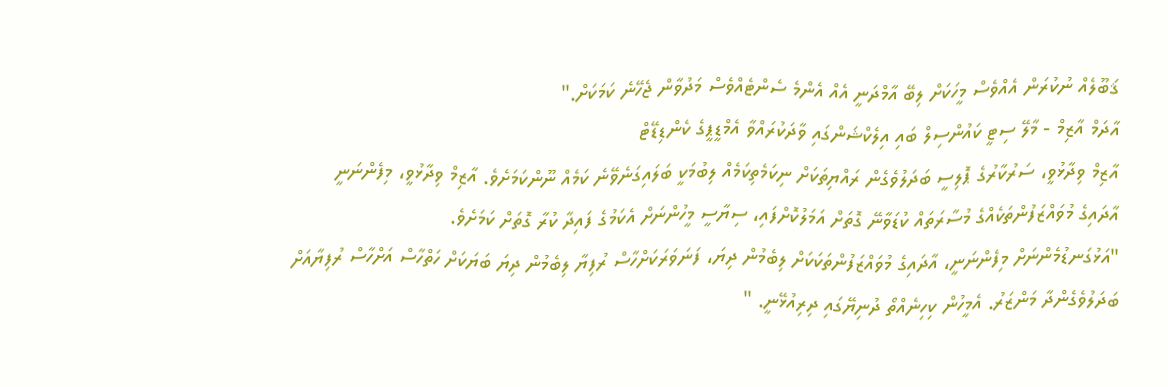ޤަބޫލެއް ނުކުރަން އެއްވެސް މީހަކަށް ލިބޭ އާމްދަނީ އެއް އެންމެ ސެންޓެއްވެސް މަދުވާން ޖެހޭނެ ކަމަކަށް."
އާދަމް އާޒިމް - މާލޭ ސިޓީ ކައުންސިލް ބައި އިލެކްޝަންގައި ވާދަކުރައްވާ އެމްޑީޕީގެ ކެންޑިޑޭޓް
އާޒިމް ވިދާޅުވީ، ސަރުކާރުގެ ޕޮލިސީ ބަދަލުވެގެން ރައްޔިތަކަށް ނިކަމެތިކަމެއް ލިބުމަކީ ބަލައިގަނެވޭނެ ކަމެއް ނޫންކަމަށެވެ. އާޒިމް ވިދާޅުވީ، މިފެންނަނީ އާދައިގެ މުވައްޒަފުންތަކެއްގެ މުސާރަތައް ކުޑަވާނޭ ގޮތަށް އަމަލުކޮށްފައި، ސިޔާސީ މީހުންނަށް އެކަމުގެ ފައިދާ ކުރާ ގޮތަށް ކަމަށެވެ.
"އަޅުގަނޑުމެންނަށް މިފެންނަނީ، އާދައިގެ މުވައްޒަފުންތަކަކަށް ލިބެމުން ދިޔަ، ފަނަވަރަކަށްހާސް ރުފިޔާ ލިބެމުން ދިޔަ ބަޔަކަށް ހަތްހާސް އަށްހާސް ރުފިޔާއަށް ބަދަލުވެގެންދާ މަންޒަރު. އެމީހުން ކިހިނެއްތޯ ދުނިޔޭގައި ދިރިއުޅޭނީ. "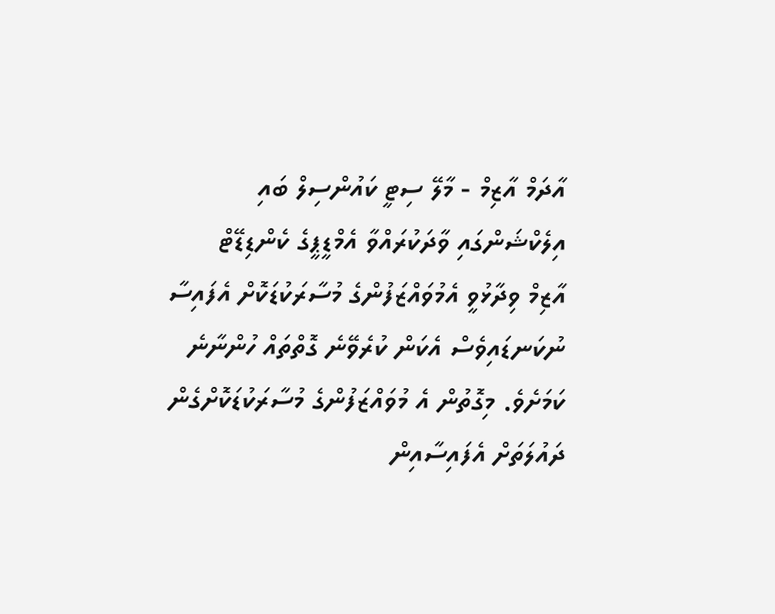އާދަމް އާޒިމް - މާލޭ ސިޓީ ކައުންސިލް ބައި އިލެކްޝަންގައި ވާދަކުރައްވާ އެމްޑީޕީގެ ކެންޑިޑޭޓް
އާޒިމް ވިދާޅުވީ އެމުވައްޒަފުންގެ މުސާރަކުޑަކޮށް އެފައިސާ ނުކަނޑައިވެސް އެކަން ކުރެވޭނެ ގޮތްތައް ހުންނާނެ ކަމަށެވެ. މިގޮތުން އެ މުވައްޒަފުންގެ މުސާރަކުޑަކޮށްގެން ދައުލަތަށް އެފައިސާއިން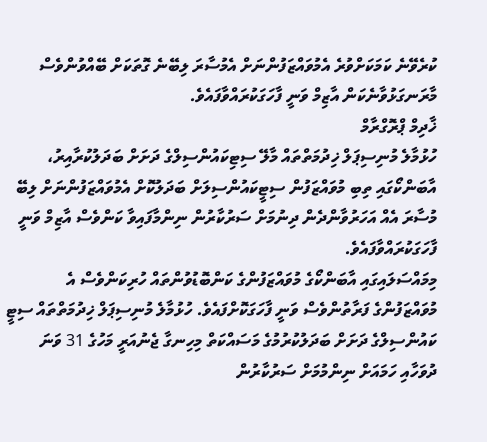ކުރެވޭނެ ކަމަކަށްވުރެ އެމުވައްޒަފުންނަށް އެމުސާރަ ލިބޭނެ ގޮތަކަށް ބޭއްވުންވެސް މާރަނގަޅުވާނެކަން އާޒިމް ވަނީ ފާހަގަކުރައްވާފައެވެ.
ޚާދިމް ޕްރޮގްރާމް
ހުޅުމާލެ މުނިސިޕަލް ޚިދުމަތްތައް މާލޭ ސިޓިކައުންސިލްގެ ދަށަށް ބަދަލުކުރާއިރު، އާބަންކޯގައި ތިބި މުވައްޒަފުން ސިޓީކައުންސިލަށް ބަދަލުކޮށް އެމުވައްޒަފުންނަށް ލިބޭ މުސާރަ އެއް އަހަރުވާންދެން ދިނުމަށް ސަރުކާރުން ނިންމާފައިވާ ކަންވެސް އާޒިމް ވަނީ ފާހަގަކުރައްވާފައެވެ.
މިމައްސަލައިގައި އާބަންކޯގެ މުވައްޒަފުންގެ ކަންބޮޑުވުންތައް ހުރިކަންވެސް އެ މުވައްޒަފުންގެ ފަރާތުންވެސް ވަނީ ފާހަގަކޮށްފައެވެ. ހުޅުމާލެ މުނިސިޕަލް ޚިދުމަތްތައް ސިޓީ ކައުންސިލްގެ ދަށަށް ބަދަލުކުރުމުގެ މަސައްކަތް މިހިނގާ ޖެނުއަރީ މަހުގެ 31 ވަނަ ދުވަހާއި ހަމައަށް ނިންމުމަށް ސަރުކާރުން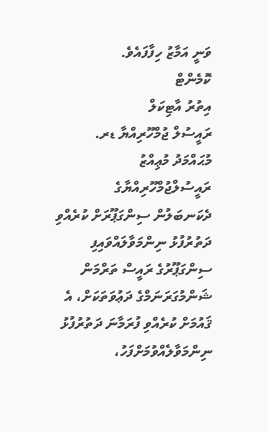ވަނީ އަމާޒު ހިފާފައެވެ.
ކޮމެންޓް
އިތުރު އާޓިކަލް
ރައީސުލް ޖުމްހޫރިއްޔާ ޑރ. މުޙައްމަދު މުޢިއްޒު
ރައީސުލްޖުމްހޫރިއްޔާގެ ދެކަނބަލުން ސިންގަޕޫރަށް ކުރެއްވި ދަތުރުފުޅު ނިންމަވާލައްވައިފި
ސިންގަޕޫރުގެ ރައީސް ތަރްމަން ޝަންމުގަރަނަމްގެ ދަޢުވަތަކަށް، އެ ޤައުމަށް ކުރެއްވި ފުރަމާނަ ދަތުރުފުޅު ނިންމަވާލެއްވުމަށްފަހު،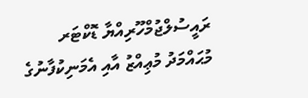ރައީސުލްޖުމްހޫރިއްޔާ ޑޮކްޓަރ މުޙައްމަދު މުޢިއްޒު އާއި އެމަނިކުފާނުގެ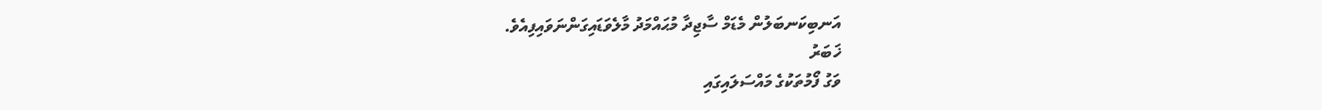އަނބިކަނބަލުން މެޑަމް ސާޖިދާ މުޙައްމަދު މާލެވަޑައިގަންނަވައިފިއެވެ.
ޚަބަރު
ވަގު ފޯމުތަކުގެ މައްސަލައިގައި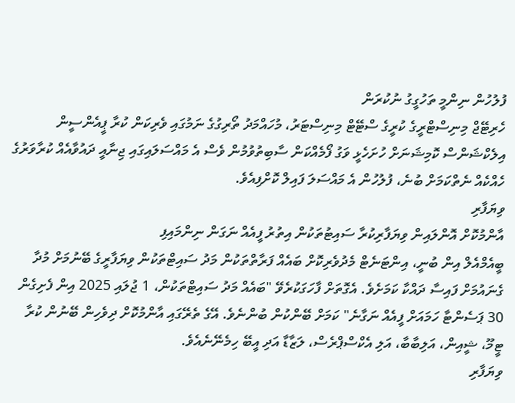ފުލުހުން ނިންމީ ތަހުގީގު ނުކުރަން
ހެރިޓޭޖް މިނިސްޓްރީގެ ކުރީގެ ސްޓޭޓް މިނިސްޓަރު، މުހައްމަދު ތޯރިގުގެ ނަމުގައި ވެރިކަން ކުރާ ޕީއެންސީން އިލެކްޝަންސް ކޮމިޝަނަށް ހުށަހެޅީ ވަގު ފޯމެއްކަން ސާބިތުވުމުން ވެސް އެ މައްސަލައިގައި ޖިނާއީ ދައުވާއެއް ކުރާވަރުގެ ހެއްކެއް ނެތްކަމަށް ބުނެ، ފުލުހުން އެ މައްސަލަ ފައިލް ކޮށްފިއެވެ.
ވިޔަފާރި
އާންމުކޮށް އޮންލައިން ވިޔަފާރިކުރާ ސައިޓުތަކުން އިތުރު ފީއެއް ނަގަން ނިންމައިފި
ބީއެމްއެލް އިން ބުނީ، އިންޓަނެޓް މެދުވެރިކޮށް ބައެއް ފަރާތްތަކުން މަދު ސައިޓްތަކުން ވިޔަފާރީގެ ބޭނުމަށް މުދާ ގެނައުމަށް ފައިސާ ދައްކާ ކަމަށެވެ. އެގޮތަށް ފާހަގަކުރެވޭ "ބައެއް މަދު ސައިޓްތަކުން، 1 ޖުލައި 2025 އިން ފެށިގެން 30 ޕަސެންޓާ ހަމައަށް ފީއެއް ނަގާނެ" ކަމަށް ބޭންކުން ބުންނެވެ. އޭގެ ތެރޭގައި އާންމުކޮށް ދިވެހިން ބޭނުން ކުރާ ޓީމޫ، ޝީއިން، އަލިބާބާ، އަލި އެކްސްޕްރެސް، ލަޒާޑާ އަދި އީބޭ ހިމެނޭނެއެވެ.
ވިޔަފާރި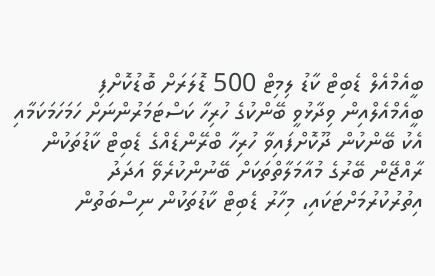ބީއެމްއެލް ޑެބިޓް ކާޑު ލިމިޓް 500 ޑޮލަރަށް ބޮޑުކޮށްފި
ބީއެމްއެލްއިން ވިދާޅުވީ ބޭންކުގެ ހުރިހާ ކަސްޓަމަރުންނަށް ހަމަހަމަކަމާއި އެކު ބޭންކުން ދޫކޮށްފައިވާ ހުރިހާ ބްރޭންޑެއްގެ ޑެބިޓް ކާޑުތަކުން ރާއްޖޭން ބޭރުގެ މުއާމަލާތްތަކަށް ބޭނުންކުރެވޭ އަދަދު އިތުރުކުރުމަށްޓަކައި، މިހާރު ޑެބިޓް ކާޑުތަކުން ނިސްބަތުން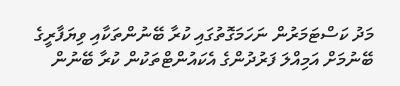މަދު ކަސްޓަމަރުން ނަހަމަގޮތުގައި ކުރާ ބޭނުންތަކާއި ވިޔަފާރީގެ ބޭނުމަށް އަމިއްލަ ފަރުދުންގެ އެކައުންޓްތަކުން ކުރާ ބޭނުން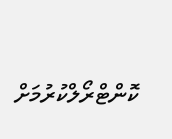ކޮންޓްރޯލްކުރުމަށް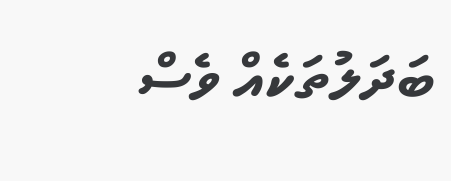ބަދަލުތަކެއް ވެސް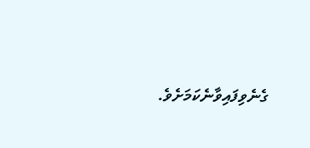ގެނެވިފައިވާނެކަމަށެވެ.